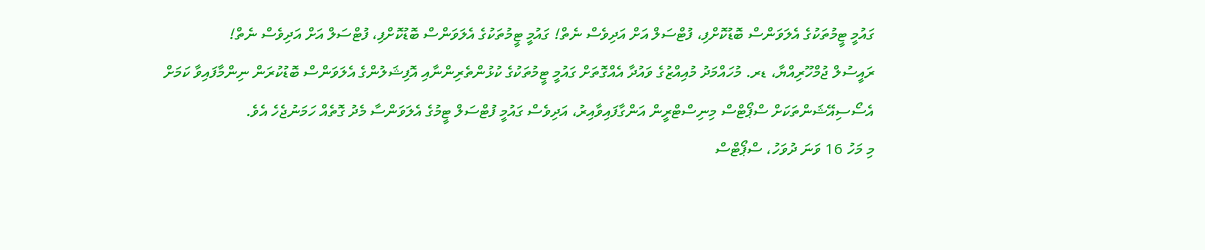ގައުމީ ޓީމުތަކުގެ އެލަވަންސް ބޮޑުކޮށްފި، ފުޓްސަލް އަށް އަދިވެސް ނެތް! ގައުމީ ޓީމުތަކުގެ އެލަވަންސް ބޮޑުކޮށްފި، ފުޓްސަލް އަށް އަދިވެސް ނެތް!
ރައީސުލް ޖުމްހޫރިއްޔާ، ޑރ. މުހައްމަދު މުއިއްޒުގެ ވައުދާ އެއްގޮތަށް ގައުމީ ޓީމުތަކުގެ ކުޅުންތެރިންނާއި އޮފިޝަލުންގެ އެލަވަންސް ބޮޑުކުރަން ނިންމާފައިވާ ކަމަށް އެސޯސިއޭޝަންތަކަށް ސްޕޯޓްސް މިނިސްޓްރީން އަންގާފައިވާއިރު، އަދިވެސް ގައުމީ ފުޓްސަލް ޓީމުގެ އެލަވަންސާ މެދު ގޮތެއް ހަމަނުޖެހެ އެވެ.
މި މަހު 16 ވަނަ ދުވަހު، ސްޕޯޓްސް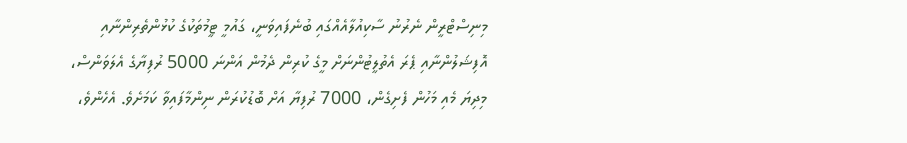މިނިސްޓްރީން ނެރުނު ސާކިއުލާއެއްގައި ބުނެފައިވަނީ، ގައުމީ ޓީމުތަކުގެ ކުޅުންތެރިންނާއި އޮފިޝަލުންނާއި ޕެރަ އެތުލީޓުންނަށް މީގެ ކުރިން ދެމުން އަންނަ 5000 ރުފިޔާގެ އެލަވަންސް، މިދިޔަ މެއި މަހުން ފެށިގެން، 7000 ރުފިޔާ އަށް ބޮޑުކުރަން ނިންމާފައިވާ ކަމަށެވެ. އެހެންވެ،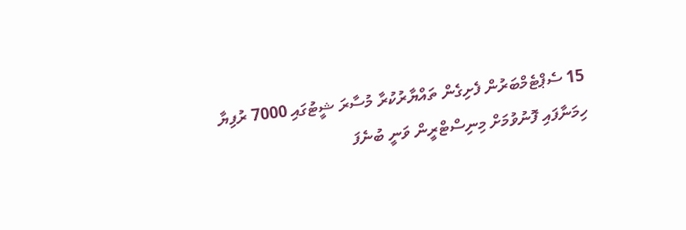15 ސެޕްޓެމްބަރުން ފެށިގެން ތައްޔާރުކުރާ މުސާރަ ޝީޓުގައި 7000 ރުފިޔާ ހިމަނާފައި ފޮނުވުމަށް މިނިސްޓްރީން ވަނީ ބުނެފަ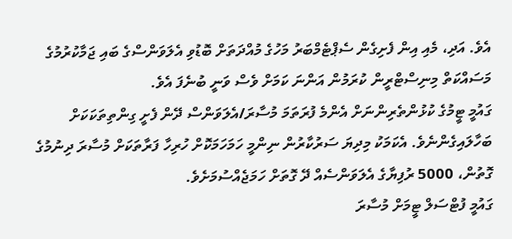އެވެ. އަދި، މެއި އިން ފެށިގެން ސެޕްޓެމްބަރު މަހުގެ މުއްދަތަށް ބޮޑުވި އެލަވަންސްގެ ބައި ޖަމާކުރުމުގެ މަސައްކަތް މިނިސްޓްރީން ކުރަމުން އަންނަ ކަމަށް ވެސް ވަނީ ބުނެފަ އެވެ.
ގައުމީ ޓީމުގެ ކުޅުންތެރިންނަށް އެންމެ ފުރަތަމަ މުސާރަ/އެލަވަންސް ދޭން ފެށީ ގިންތިތަކަކަށް ބަހާލައިގެންނެވެ. އެކަމަކު މިދިޔަ ސަރުކާރުން ނިންމީ ހަމަހަމަކޮށް ހުރިހާ ފަރާތަކަށް މުސާރަ ދިނުމުގެ ގޮތުން، 5000 ރުފިޔާގެ އެލަވަންސެއް ދޭ ގޮތަށް ހަމަޖެއްސުމަށެވެ.
ގައުމީ ފުޓްސަލް ޓީމަށް މުސާރަ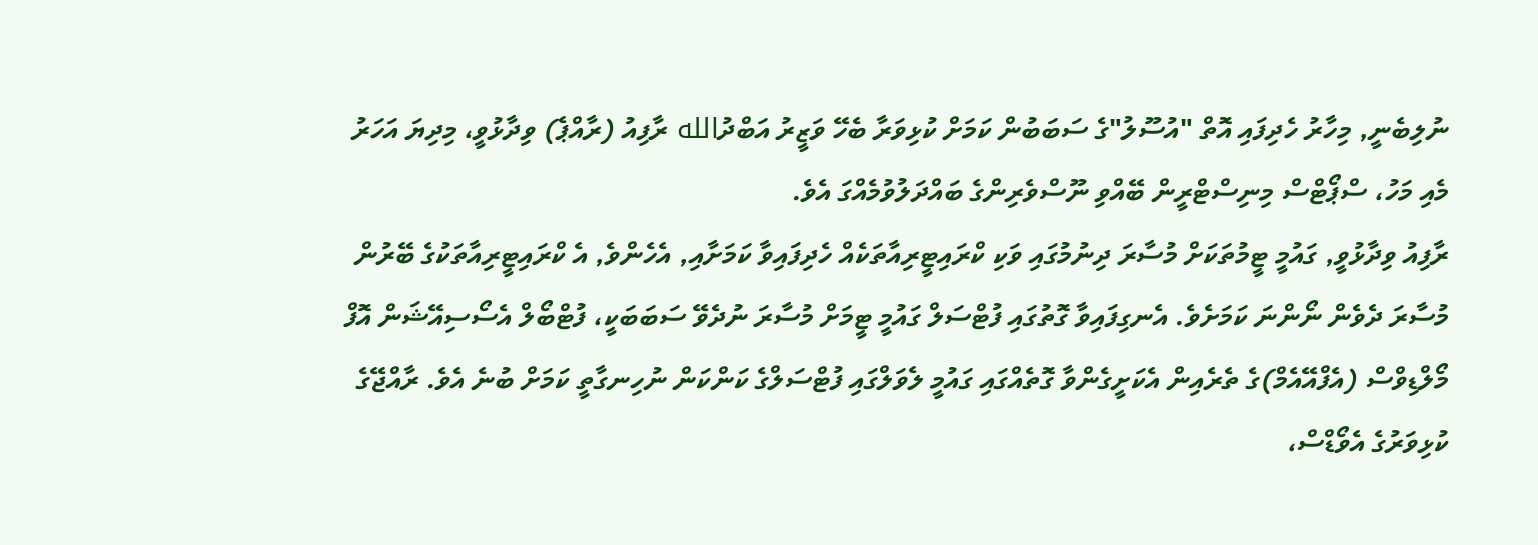ނުލިބެނީ, މިހާރު ހެދިފައި އޮތް "އުސޫލު"ގެ ސަބަބުން ކަމަށް ކުޅިވަރާ ބެހޭ ވަޒީރު އަބްދުالله ރާފިއު (ރާއްޕެ) ވިދާޅުވީ، މިދިޔަ އަހަރު މެއި މަހު، ސްޕޯޓްސް މިނިސްޓްރީން ބޭއްވި ނޫސްވެރިންގެ ބައްދަލުވުމެއްގަ އެވެ.
ރާފިއު ވިދާޅުވީ, ގައުމީ ޓީމުތަކަށް މުސާރަ ދިނުމުގައި ވަކި ކްރައިޓީރިއާތަކެއް ހެދިފައިވާ ކަމަށާއި, އެހެންވެ, އެ ކްރައިޓީރިއާތަކުގެ ބޭރުން މުސާރަ ދެވެން ނޯންނަ ކަމަށެވެ. އެނގިފައިވާ ގޮތުގައި ފުޓްސަލް ގައުމީ ޓީމަށް މުސާރަ ނުދެވޭ ސަބަބަކީ، ފުޓްބޯލް އެސޯސިއޭޝަން އޮފް މޯލްޑިވްސް (އެފްއޭއެމް)ގެ ތެރެއިން އެކަށީގެންވާ ގޮތެއްގައި ގައުމީ ލެވަލްގައި ފުޓްސަލްގެ ކަންކަން ނުހިނގާތީ ކަމަށް ބުނެ އެވެ. ރާއްޖޭގެ ކުޅިވަރުގެ އެވޯޑްސް،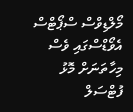މޯލްޑިވްސް ސްޕޯޓްސް އެވޯޑްސްގައި ވެސް މިހާތަނަށް މޮޅު ފުޓްސަލް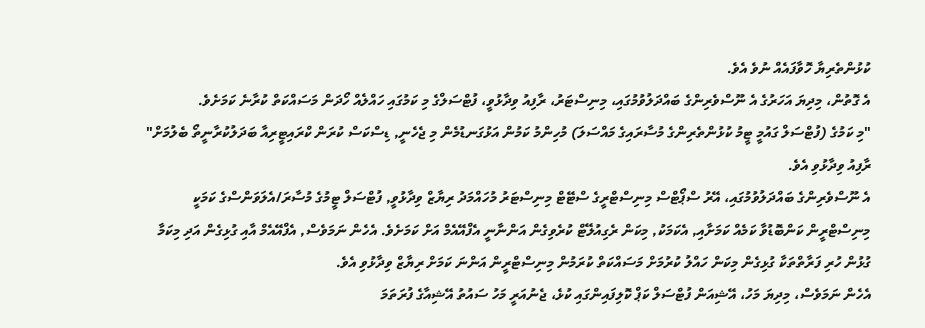ކުޅުންތެރިޔާ ހޮވާފައެއް ނުވެ އެވެ.
އެ ގޮތުން، މިދިޔަ އަހަރުގެ އެ ނޫސްވެރިންގެ ބައްދަލުވުމުގައި، މިނިސްޓަރު، ރާފިއު ވިދާޅުވީ، ފުޓްސަލްގެ މި ކަމުގައި ހައްލެއް ހޯދަން މަސައްކަތް ކުރާނެ ކަމަށެވެ.
"މި ކަމުގެ (ފުޓްސަލް ގައުމީ ޓީމު ކުޅުންތެރިންގެ މުސާރައިގެ މައްސަލަ) މުހިންމު ކަމުން އަޅުގަނޑުމެން މި ޖެހެނީ, ޑިސްކަސް ކުރަން ކްރައިޓީރިއާ ބަދަލުކުރާނީތޯ ބެލުމަށް" ރާފިއު ވިދާޅުވި އެވެ.
އެ ނޫސްވެރިންގެ ބައްދަލުވުމުގައި، އޭރު ސްޕޯޓްސް މިނިސްޓްރީގެ ސްޓޭޓް މިނިސްޓަރު މުހައްމަދު ރިޔާޒް ވިދާޅުވީ, ފުޓްސަލް ޓީމުގެ މުސާރަ/އެލަވަންސްގެ ކަމަކީ މިނިސްޓްރީން ކަންބޮޑުވާ ކަމެއް ކަމަށާއި, އެކަމަކު, މިކަން ރެގިއުލޭޓް ކުރެވިގެން އަންނާނީ އެފްއޭއެމް އަށް ކަމަށެވެ. އެހެން ނަމަވެސް, އެފްއޭއެމް އާއި ގުޅިގެން އަދި މިކަމާ ގުޅުން ހުރި ފަރާތްތަކާ ގުޅިގެން މިކަން ހައްލު ކުރުމަށް މަސައްކަތް ކުރަމުން މިނިސްޓްރީން އަންނަ ކަމަށް ރިޔާޒް ވިދާޅުވި އެވެ.
އެހެން ނަމަވެސް، މިދިޔަ މަހު، އޭޝިއަން ފުޓްސަލް ކަޕް ކޮލިފައިންގައި ކުޅެ، ޖެނުއަރީ މަހު ސައުތު އޭޝިއާގެ ފުރަތަމަ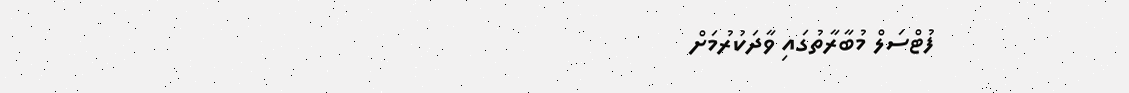ފުޓްސަލް މުބާރާތުގައި ވާދަކުރުމަށް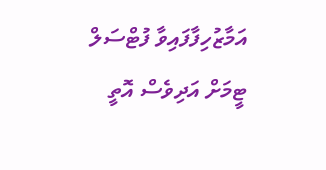އަމާޒުހިފާފައިވާ ފުޓްސަލް ޓީމަށް އަދިވެސް އޮތީ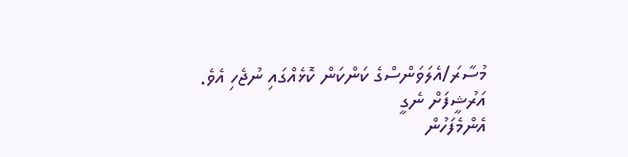މުސާރަ/އެލަވަންސްގެ ކަންކަން ކޮޅެއްގައި ނުޖެހި އެވެ.
އަރުޝީފަށް ނެގީ
އެންމެފަހުން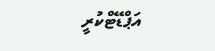އަޕްޑޭޓްކުރީ